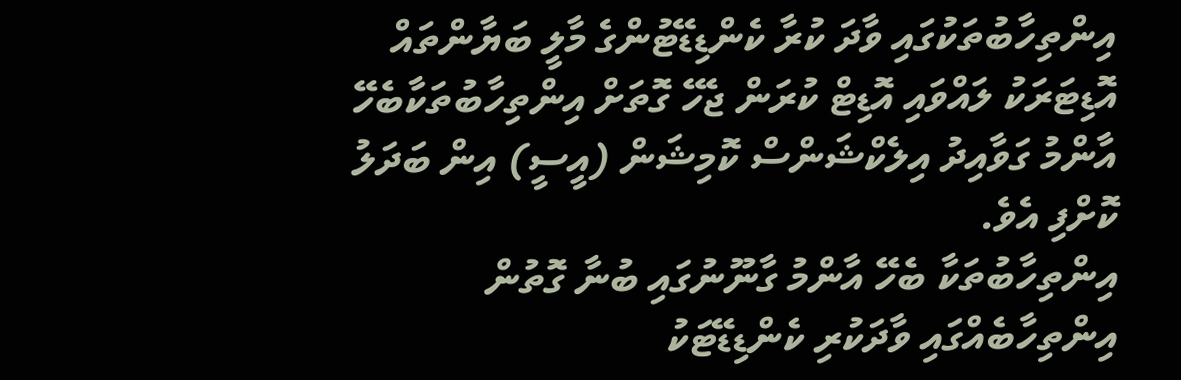އިންތިހާބުތަކުގައި ވާދަ ކުރާ ކެންޑިޑޭޓުންގެ މާލީ ބަޔާންތައް އޮޑިޓަރަކު ލައްވައި އޮޑިޓް ކުރަން ޖެހޭ ގޮތަށް އިންތިހާބުތަކާބެހޭ އާންމު ގަވާއިދު އިލެކްޝަންސް ކޮމިޝަން (އީސީ) އިން ބަދަލު ކޮށްފި އެވެ.
އިންތިހާބުތަކާ ބެހޭ އާންމު ގާނޫނުގައި ބުނާ ގޮތުން އިންތިހާބެއްގައި ވާދަކުރި ކެންޑިޑޭޓަކު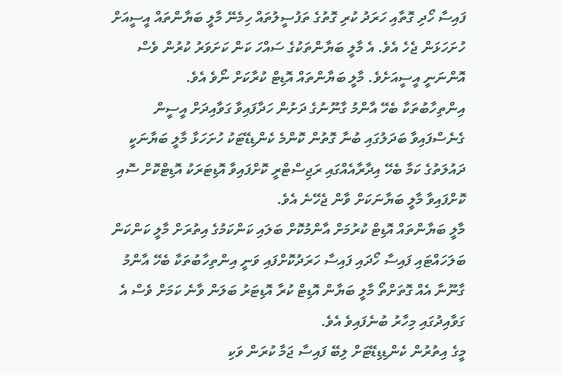ފައިސާ ހޯދި ގޮތާއި ހަރަދު ކުރި ގޮތުގެ ތަފުސީލުތައް ހިމެނޭ މާލީ ބަޔާންތައް އީސީއަށް ހުށަހަޅަން ޖެހެ އެވެ. އެ މާލީ ބަޔާންތަކުގެ ސައްހަ ކަން ކަށަވަރު ކުރުން ވެސް އޮންނަނީ އީސީއަށެވެ. މާލީ ބަޔާންތައް އޮޑިޓް ކުރާކަށް ނޯވެ އެވެ.
އިންތިހާބުތަކާ ބެހޭ އާންމު ގާނޫނުގެ ދަށުން ހަދާފައިވާ ގަވާއިދަށް އީސީން ގެނެސްފައިވާ ބަދަލުގައި ބުނާ ގޮތުން ކޮންމެ ކެންޑިޑޭޓަކު ހުށަހަޅާ މާލީ ބަޔާނަކީ ދައުލަތުގެ ކަމާ ބެހޭ އިދާރާއެއްގައި ރަޖިސްޓްރީ ކޮށްފައިވާ އޮޑިޓަރަކު އޮޑިޓްކޮށް ސޮއި ކޮށްފައިވާ މާލީ ބަޔާނަކަށް ވާން ޖެހޭނެ އެވެ.
މާލީ ބަޔާންތައް އޮޑިޓް ކުރުމަށް އާންމުކޮށް ބަލައި ކަންކަމުގެ އިތުރަށް މާލީ ކަންކަން ބަލަހައްޓައި ފައިސާ ހޯދައި ފައިސާ ހަރަދުކޮށްފައި ވަނީ އިންތިހާބުތަކާ ބެހޭ އާންމު ގާނޫނާ އެއް ގޮތަށްތޯ މާލީ ބަޔާން އޮޑިޓް ކުރާ އޮޑިޓަރު ބަލަން ވާނެ ކަމަށް ވެސް އެ ގަވާއިދުގައި މިހާރު ބުނެފައިވެ އެވެ.
މީގެ އިތުރުން ކެންޑިޑިޑޭޓަށް ލިބޭ ފައިސާ ޖަމާ ކުރަން ވަކި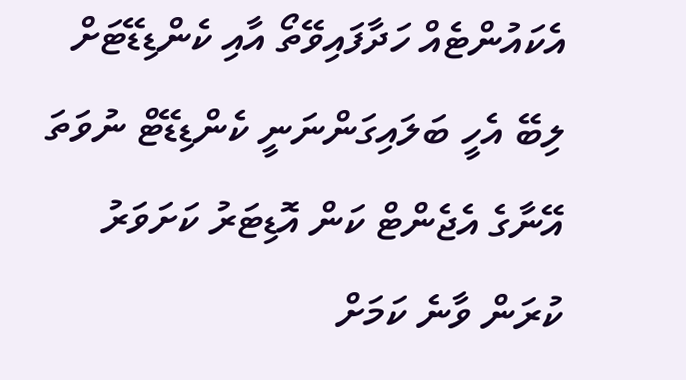އެކައުންޓެއް ހަދާފައިވޭތޯ އާއި ކެންޑިޑޭޓަށް ލިބޭ އެހީ ބަލައިގަންނަނީ ކެންޑިޑޭޓް ނުވަތަ އޭނާގެ އެޖެންޓް ކަން އޮޑިޓަރު ކަށަވަރު ކުރަން ވާނެ ކަމަށް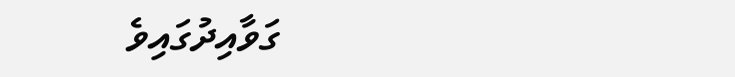ގަވާއިދުގައިވެ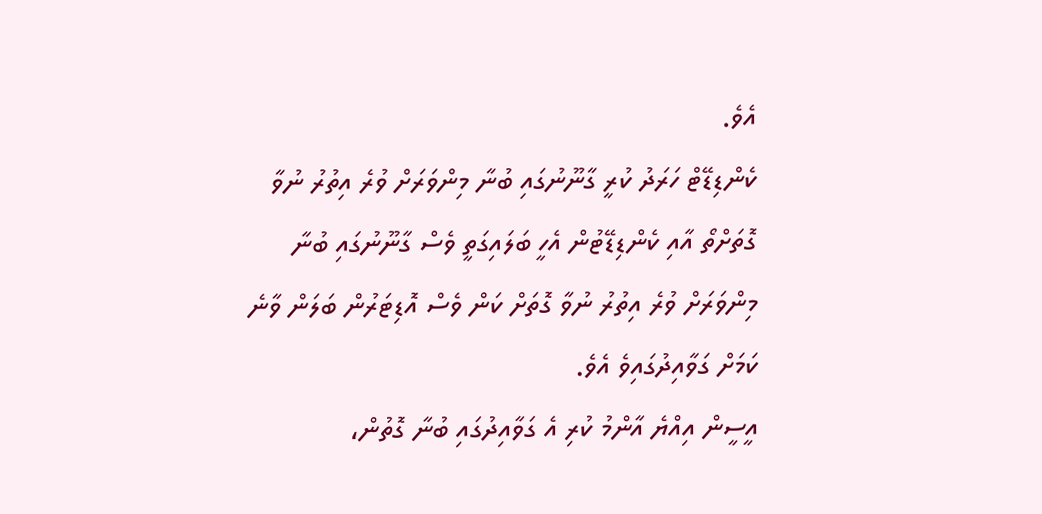އެވެ.
ކެންޑިޑޭޓް ހަރަދު ކުރީ ގާނޫނުގައި ބުނާ މިންވަރަށް ވުރެ އިތުރު ނުވާ ގޮތަށްތޯ އާއި ކެންޑިޑޭޓުން އެހީ ބަލައިގަތީ ވެސް ގާނޫނުގައި ބުނާ މިންވަރަށް ވުރެ އިތުރު ނުވާ ގޮތަށް ކަން ވެސް އޮޑިޓަރުން ބަލަން ވާނެ ކަމަށް ގަވާއިދުގައިވެ އެވެ.
އީސީން އިއްޔެ އާންމު ކުރި އެ ގަވާއިދުގައި ބުނާ ގޮތުން،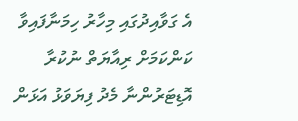އެ ގަވާއިދުގައި މިހާރު ހިމަނާފައިވާ ކަންކަމަށް ރިއާޔަތް ނުކުރާ އޮޑިޓަރުންނާ މެދު ފިޔަވަޅު އަޅަން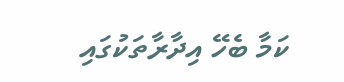ކަމާ ބެހޭ އިދާރާތަކުގައި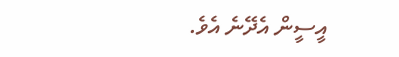އީސީން އެދޭނެ އެވެ.